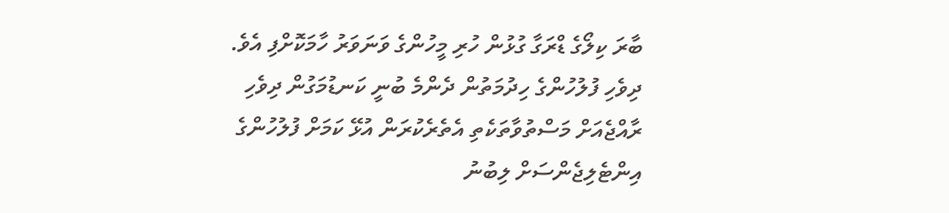ބާރަ ކިލޯގެ ޑްރަގާ ގުޅުން ހުރި މީހުންގެ ވަނަވަރު ހާމަކޮށްފި އެވެ.
ދިވެހި ފުލުހުންގެ ހިދުމަތުން ދެންމެ ބުނީ ކަނޑުމަގުން ދިވެހި ރާއްޖެއަށް މަސްތުވާތަކެތި އެތެރެކުރަން އުޅޭ ކަމަށް ފުލުހުންގެ އިންޓެލިޖެންސަށް ލިބުނު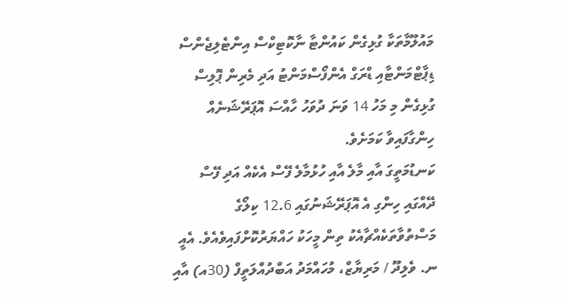މައުލޫމާތަކާ ގުޅިގެން ކައުންޓާ ނާކޮޓިކްސް އިންޓެލިޖެންސް ޑިޕާޓްމަންޓާއި ޑްރަގް އެންފޯސްމަންޓު އަދި މެރިން ޕޮލިސް ގުޅިގެން މި މަހު 14 ވަނަ ދުވަހު ހާއްސަ އޮޕަރޭޝަނެއް ހިންގާފައިވާ ކަމަށެވެ.
ކަނޑުމަތީގަ އާއި މާލެ އާއި ހުޅުމާލެ ފޭސް އެކެއް އަދި ފޭސް ދޭއްގައި ހިންގި އެ އޮޕަރޭޝަނުގައި 12.6 ކިލޯގެ މަސްތުވާތަކެއްޗާއެކު ތިން މީހަކު ހައްޔަރުކޮށްފައިވެއެވެ. އެއީ ނ. ވެލިދޫ / މަރިޔާޒް، މުހައްމަދު އަބްދުއްލަތީފް (30އ) އާއި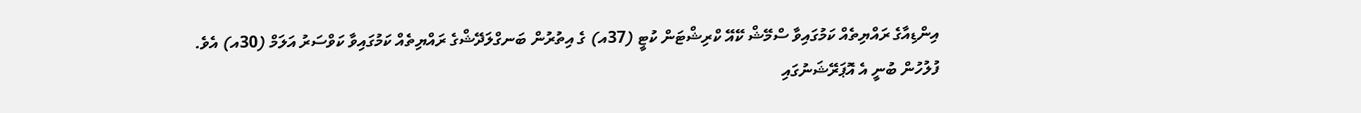އިންޑިއާގެ ރައްޔިތެއް ކަމުގައިވާ ސްމޭޝް ކޭއޭ ކްރިޝްޓަން ކުޓީ (37އ) ގެ އިތުރުން ބަނގްލަދޭޝްގެ ރައްޔިތެއް ކަމުގައިވާ ކަވްސަރު އަލަމް (30އ) އެވެ.
ފުލުހުން ބުނީ އެ އޮޕަރޭޝަނުގައި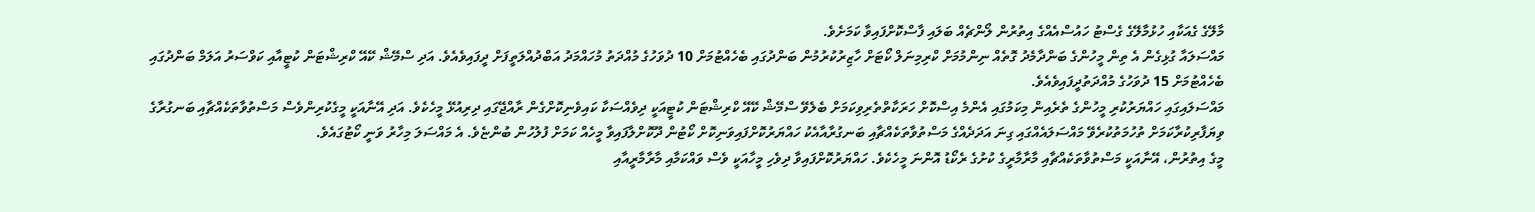މާލޭގެ ގެއަކާއި ހުޅުމާލޭގެ ގެސްޓު ހައުސްއެއްގެ އިތުރުން ލޯންޗެއް ބަލައި ފާސްކޮށްފައިވާ ކަމަށެވެ.
މައްސަލައާ ގުޅިގެން އެ ތިން މީހުންގެ ބަންދާމެދު ގޮތެއް ނިންމުމަށް ކްރިމިނަލް ކޯޓަށް ހާޒިރުކުރުމުން ބަންދުގައި ބެހެއްޓުމަށް 10 ދުވަހުގެ މުއްދަތު މުހައްމަދު އަބްދުއްލަތީފަށް ދީފައިވެއެވެ. އަދި ސްމޭޝް ކޭއޭ ކްރިޝްޓަން ކުޓީއާއި ކަވްސަރު އަލަމް ބަންދުގައި ބެހެއްޓުމަށް 15 ދުވަހުގެ މުއްދަތުދީފައިވެއެވެ.
މައްސަލައިގައި ހައްޔަރުކުރި މީހުންގެ ތެރެއިން މިކަމުގައި އެންމެ އިސްކޮށް ހަރަކާތްތެރިވިކަމަށް ބެލެވޭ ސްމޭޝް ކޭއޭ ކްރިޝްޓަން ކުޓީއަކީ ދިވެއްސަކާ ކައިވެނިކޮށްގެން ރާއްޖޭގައި ދިރިއުޅޭ މީހެކެވެ. އަދި އޭނާއަކީ މީގެކުރިންވެސް މަސްތުވާތަކެއްޗާއި ބަނގުރާގެ ވިޔަފާރިކުރާކަމަށް ތުހުމަތުކުރެވޭ މައްސަލައެއްގައި ގިނަ އަދަދެއްގެ މަސްތުވާތަކެއްޗާއި ބަނގުރާއާއެކު ހައްޔަރުކޮށްފައިވަނިކޮށް ކޯޓުން ދޫކޮށްލާފައިވާ މީހެއް ކަމަށް ފުލުހުން ބުންޏެވެ. އެ މައްސަލަ މިހާރު ވަނީ ކޯޓުގައެވެ.
މީގެ އިތުރުން، އޭނާއަކީ މަސްތުވާތަކެއްޗާއި މާރާމާރީގެ ކުށުގެ ރެކޯޑު އޮންނަ މީހެކެވެ. ހައްޔަރުކޮށްފައިވާ ދިވެހި މީހާއަކީ ވެސް ވައްކަމާއި މާރާމާރީއާއި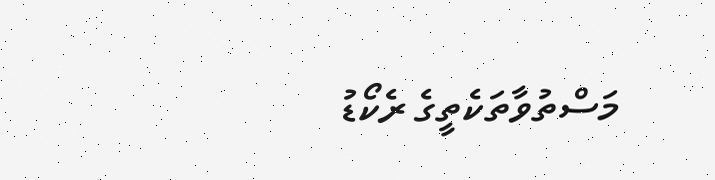މަސްތުވާތަކެތީގެ ރެކޯޑު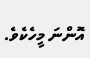އޮންނަ މީހެކެވެ.